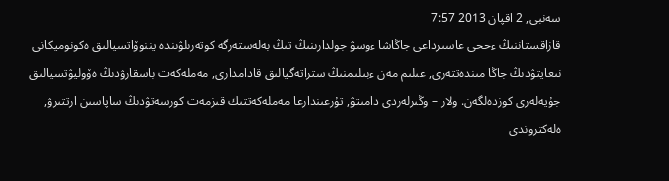سەنبى, 2 اقپان 2013 7:57
قازاقستاننىڭ ءححى عاسىرداعى جاڭاشا ءوسۋ جولدارىنىڭ تىڭ بەلەستەرگە كوتەرىلۋىندە يننوۆاتسيالىق ەكونوميكانى نىعايتۋدىڭ جاڭا مىندەتتەرى, عىلىم مەن ءبىلىمنىڭ ستراتەگيالىق قادامدارى, مەملەكەت باسقارۋدىڭ ەۆوليۋتسيالىق جۇيەلەرى كوزدەلگەن. ولار – وڭىرلەردى دامىتۋ, تۇرعىندارعا مەملەكەتتىك قىزمەت كورسەتۋدىڭ ساپاسىن ارتتىرۋ, ەلەكتروندى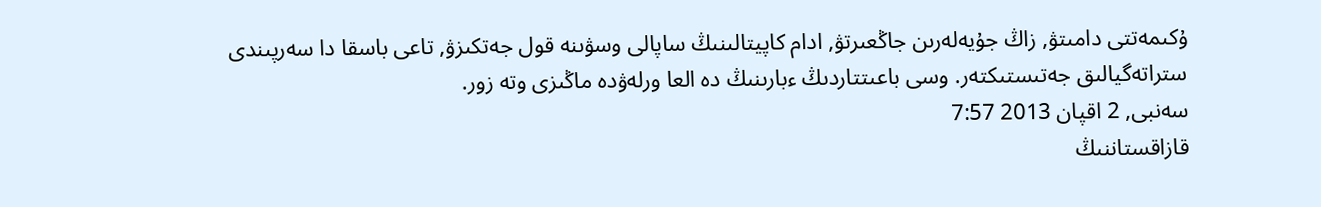ۇكىمەتتى دامىتۋ, زاڭ جۇيەلەرىن جاڭعىرتۋ, ادام كاپيتالىنىڭ ساپالى وسۋىنە قول جەتكىزۋ, تاعى باسقا دا سەرپىندى ستراتەگيالىق جەتىستىكتەر. وسى باعىتتاردىڭ ءبارىنىڭ دە العا ورلەۋدە ماڭىزى وتە زور.
سەنبى, 2 اقپان 2013 7:57
قازاقستاننىڭ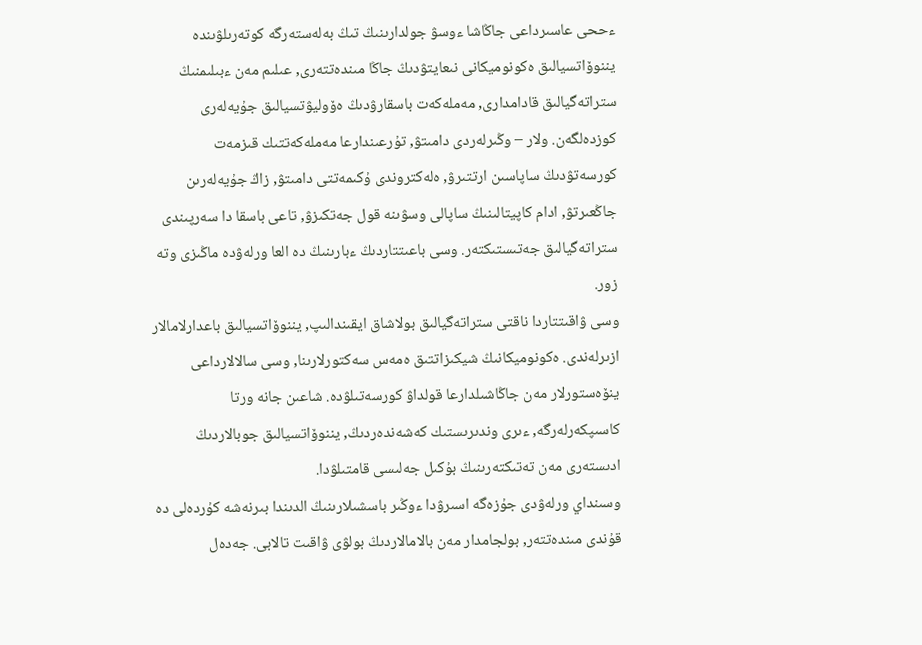ءححى عاسىرداعى جاڭاشا ءوسۋ جولدارىنىڭ تىڭ بەلەستەرگە كوتەرىلۋىندە يننوۆاتسيالىق ەكونوميكانى نىعايتۋدىڭ جاڭا مىندەتتەرى, عىلىم مەن ءبىلىمنىڭ ستراتەگيالىق قادامدارى, مەملەكەت باسقارۋدىڭ ەۆوليۋتسيالىق جۇيەلەرى كوزدەلگەن. ولار – وڭىرلەردى دامىتۋ, تۇرعىندارعا مەملەكەتتىك قىزمەت كورسەتۋدىڭ ساپاسىن ارتتىرۋ, ەلەكتروندى ۇكىمەتتى دامىتۋ, زاڭ جۇيەلەرىن جاڭعىرتۋ, ادام كاپيتالىنىڭ ساپالى وسۋىنە قول جەتكىزۋ, تاعى باسقا دا سەرپىندى ستراتەگيالىق جەتىستىكتەر. وسى باعىتتاردىڭ ءبارىنىڭ دە العا ورلەۋدە ماڭىزى وتە زور.
وسى ۋاقىتتاردا ناقتى ستراتەگيالىق بولاشاق ايقىندالىپ, يننوۆاتسيالىق باعدارلامالار ازىرلەندى. ەكونوميكانىڭ شيكىزاتتىق ەمەس سەكتورلارىنا, وسى سالالارداعى ينۆەستورلار مەن جاڭاشىلدارعا قولداۋ كورسەتىلۋدە. شاعىن جانە ورتا كاسىپكەرلەرگە, ءىرى وندىرىستىك كەشەندەردىڭ, يننوۆاتسيالىق جوبالاردىڭ ادىستەرى مەن تەتىكتەرىنىڭ بۇكىل جەلىسى قامتىلۋدا.
وسىنداي ورلەۋدى جۇزەگە اسىرۋدا ءوڭىر باسشىلارىنىڭ الدىندا بىرنەشە كۇردەلى دە قۇندى مىندەتتەر, بولجامدار مەن بالامالاردىڭ بولۋى ۋاقىت تالابى. جەدەل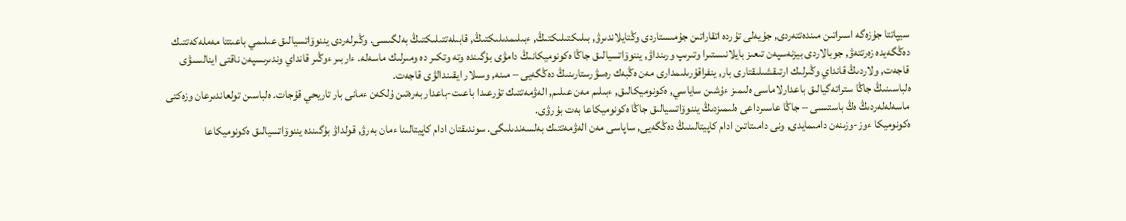سيپاتتا جۇزەگە اسىراتىن مىندەتتەردى, جۇيەلى تۇردە اتقاراتىن جۇمىستاردى وڭتايلاندىرۋ, بىلىكتىلىكتىڭ, ءبىلىمدىلىكتىڭ, قابىلەتتىلىكتىڭ بەلگىسى. وڭىرلەردى يننوۆاتسيالىق عىلىمي باعىتتا مەملەكەتتىك دەڭگەيدە زەرتتەۋ, جوبالاردى بيزنەسپەن تىعىز بايلانىستىرا وتىرىپ ورىنداۋ, يننوۆاتسيالىق جاڭا ەكونوميكانىڭ دامۋى بۇگىندە وتە وتكىر دە ومىرلىك ماسەلە. ءاربىر ءوڭىر قانداي وندىرىسپەن ناقتى اينالىسۋى قاجەت, ولاردىڭ قانداي وڭىرلىك ارتىقشىلىقتارى بار, ينفراقۇرىلىمدارى مەن ەڭبەك رەسۋرستارىنىڭ دەڭگەيى – مىنە, وسىلار ايقىندالۋى قاجەت.
ەلباسىنىڭ جاڭا ستراتەگيالىق باعدارلاماسى ەلىمىز ءۇشىن ساياسي, ەكونوميكالىق, ءبىلىم مەن عىلىم, الەۋمەتتىك تۇرعىدا باعىت-باعدار بەرەتىن ۇلكەن ءمانى بار تاريحي قۇجات. ەلباسىن تولعاندىرعان وزەكتى ماسەلەلەردىڭ ەڭ باستىسى – جاڭا عاسىرداعى ەلىمىزدىڭ يننوۆاتسيالىق جاڭا ەكونوميكاعا بەت بۇرۋى.
ەكونوميكا ءوز-وزىنەن دامىمايدى, ونى دامىتاتىن ادام كاپيتالىنىڭ دەڭگەيى, ساپاسى مەن الەۋمەتتىك بەلسەندىلىگى. سوندىقتان ادام كاپيتالىنا ءمان بەرۋ, قولداۋ بۇگىندە يننوۆاتسيالىق ەكونوميكاعا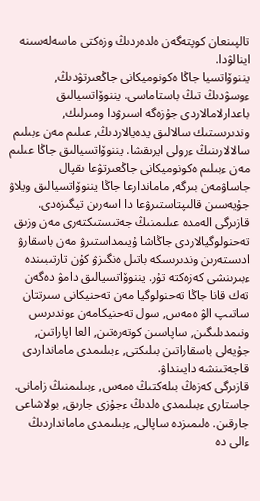تالپىنعان كوپتەگەن ەلدەردىڭ وزەكتى ماسەلەسىنە اينالۋدا.
يننوۆاتسيا جاڭا ەكونوميكانى جاڭعىرتۋدىڭ, ءوسۋدىڭ تىڭ باستاماسى. يننوۆاتسيالىق باعدارلامالاردى جۇزەگە اسىرۋدا ومىرلىك, وندىرىستىك سالالىق يدەيالاردىڭ, عىلىم مەن ءبىلىم سالالارىنىڭ ءرولى ايرىقشا. يننوۆاتسيالىق جاڭا عىلىم مەن ءبىلىم ەكونوميكانى جاڭعىرتۋعا ىقپال جاساۋمەن بىرگە, ماماندارعا جاڭا يننوۆاتسيالىق ويلاۋ جۇيەسىن قالىپتاستىرۋعا دا اسەرىن تيگىزەدى. قازىرگى الەمدە عىلىمنىڭ جەتىستىكتەرى مەن وزىق تەحنولوگيالاردى جاڭاشا ۇيىمداستىرۋ مەن باسقارۋ ادىستەرىن وندىرىسكە باتىل ەنگىزۋ كۇن تارتىبىندە ءبىرىنشى كەزەكتە تۇر. يننوۆاتسيالىق دامۋ دەگەن تەك قانا جاڭا تەحنولوگيا مەن تەحنيكانى سىرتتان ساتىپ الۋ ەمەس, سول تەحنيكامەن ءوندىرىس ونىمدىلىگىن, ساپاسىن كوتەرەتىن, العا اپاراتىن, جۇيەلى باسقاراتىن بىلىكتى, ءبىلىمدى مامانداردى قاجەتىنشە دايىنداۋ.
قازىرگى كەزەڭ بىلەكتىڭ ەمەس, ءبىلىمنىڭ زامانى. جاستارى ءبىلىمدى ەلدىڭ ءجۇزى جارىق, بولاشاعى جارقىن. ەلىمىزدە ساپالى, ءبىلىمدى مامانداردىڭ ءالى دە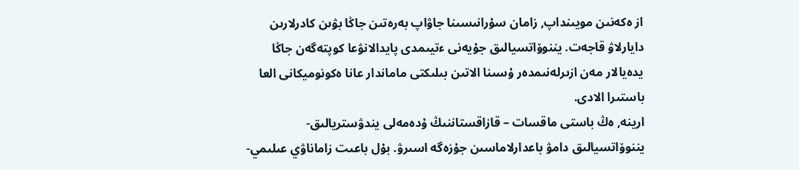از ەكەنىن مويىنداپ, زامان سۇرانىسىنا جاۋاپ بەرەتىن جاڭا بۋىن كادرلارىن دايارلاۋ قاجەت. يننوۆاتسيالىق جۇيەنى ءتيىمدى پايدالانۋعا كوپتەگەن جاڭا يدەيالار مەن ازىرلەنىمدەر ۇسىنا الاتىن بىلىكتى ماماندار عانا ەكونوميكانى العا باستىرا الادى.
ارينە, ەڭ باستى ماقسات – قازاقستاننىڭ ۇدەمەلى يندۋستريالىق-يننوۆاتسيالىق دامۋ باعدارلاماسىن جۇزەگە اسىرۋ. بۇل باعىت زاماناۋي عىلىمي-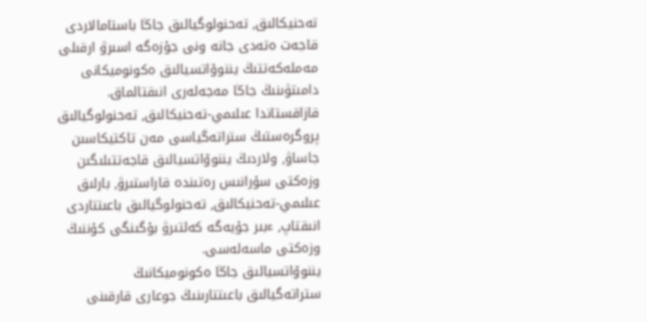تەحنيكالىق, تەحنولوگيالىق جاڭا باستامالاردى قاجەت ەتەدى جانە ونى جۇزەگە اسىرۋ ارقىلى مەملەكەتتىڭ يننوۆاتسيالىق ەكونوميكانى دامىتۋىنىڭ جاڭا مەجەلەرى انىقتالماق.
قازاقستاندا عىلىمي-تەحنيكالىق, تەحنولوگيالىق پروگرەستىڭ ستراتەگياسى مەن تاكتيكاسىن جاساۋ, ولاردىڭ يننوۆاتسيالىق قاجەتتىلىگىن وزەكتى سۇرانىس رەتىندە قاراستىرۋ, بارلىق عىلىمي-تەحنيكالىق, تەحنولوگيالىق باعىتتاردى انىقتاپ, ءبىر جۇيەگە كەلتىرۋ بۇگىنگى كۇننىڭ وزەكتى ماسەلەسى.
يننوۆاتسيالىق جاڭا ەكونوميكانىڭ ستراتەگيالىق باعىتتارىنىڭ جوعارى قارقىنى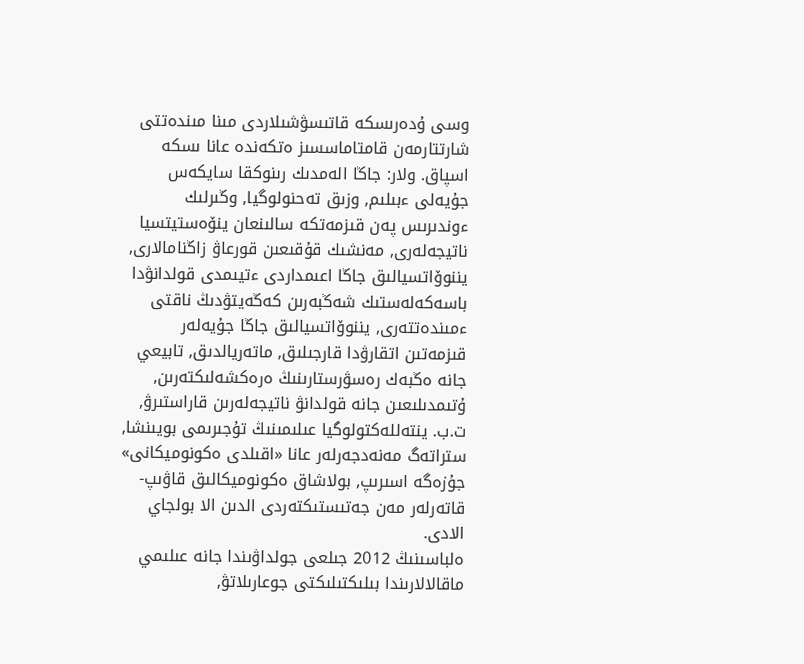وسى ۇدەرىسكە قاتىسۋشىلاردى مىنا مىندەتتى شارتتارمەن قامتاماسسىز ەتكەندە عانا ىسكە اسپاق. ولار: جاڭا الەمدىك رىنوكقا سايكەس جۇيەلى ءبىلىم, وزىق تەحنولوگيا, وڭىرلىك ءوندىرىس پەن قىزمەتكە سالىنعان ينۆەستيتسيا ناتيجەلەرى, مەنشىك قۇقىعىن قورعاۋ زاڭنامالارى, يننوۆاتسيالىق جاڭا اعىمداردى ءتيىمدى قولدانۋدا باسەكەلەستىك شەڭبەرىن كەڭەيتۋدىڭ ناقتى ءمىندەتتەرى, يننوۆاتسيالىق جاڭا جۇيەلەر قىزمەتىن اتقارۋدا قارجىلىق, ماتەريالدىق, تابيعي جانە ەڭبەك رەسۋرستارىنىڭ ەرەكشەلىكتەرىن, ۇتىمدىلىعىن جانە قولدانۋ ناتيجەلەرىن قاراستىرۋ, ت.ب. ينتەللەكتولوگيا عىلىمىنىڭ تۇجىرىمى بويىنشا, ستراتەگ مەنەدجەرلەر عانا «اقىلدى ەكونوميكانى» جۇزەگە اسىرىپ, بولاشاق ەكونوميكالىق قاۋىپ-قاتەرلەر مەن جەتىستىكتەردى الدىن الا بولجاي الادى.
ەلباسىنىڭ 2012 جىلعى جولداۋىندا جانە عىلىمي ماقالالارىندا بىلىكتىلىكتى جوعارىلاتۋ,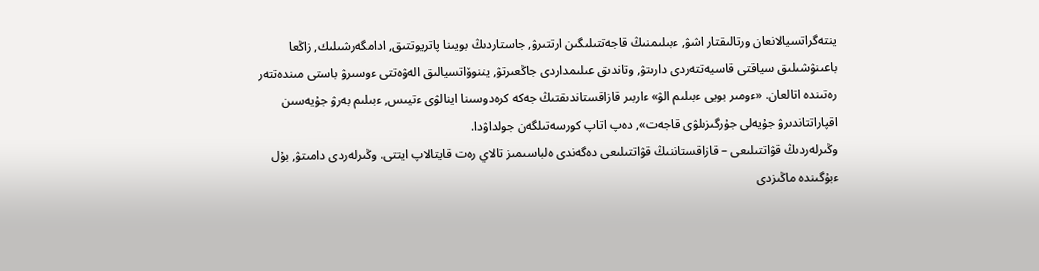ينتەگراتسيالانعان ورتالىقتار اشۋ, ءبىلىمنىڭ قاجەتتىلىگىن ارتتىرۋ, جاستاردىڭ بويىنا پاتريوتتىق, ادامگەرشىلىك, زاڭعا باعىنۋشىلىق سياقتى قاسيەتتەردى دارىتۋ, وتاندىق عىلىمداردى جاڭعىرتۋ, يننوۆاتسيالىق الەۋەتتى ءوسىرۋ باستى مىندەتتەر رەتىندە اتالعان. «ءومىر بويى ءبىلىم الۋ» ءاربىر قازاقستاندىقتىڭ جەكە كرەدوسىنا اينالۋى ءتيىس, ءبىلىم بەرۋ جۇيەسىن اقپاراتتاندىرۋ جۇيەلى جۇرگىزىلۋى قاجەت», دەپ اتاپ كورسەتىلگەن جولداۋدا.
وڭىرلەردىڭ قۋاتتىلىعى – قازاقستاننىڭ قۋاتتىلىعى دەگەندى ەلباسىمىز تالاي رەت قايتالاپ ايتتى. وڭىرلەردى دامىتۋ, بۇل ءبۇگىندە ماڭىزدى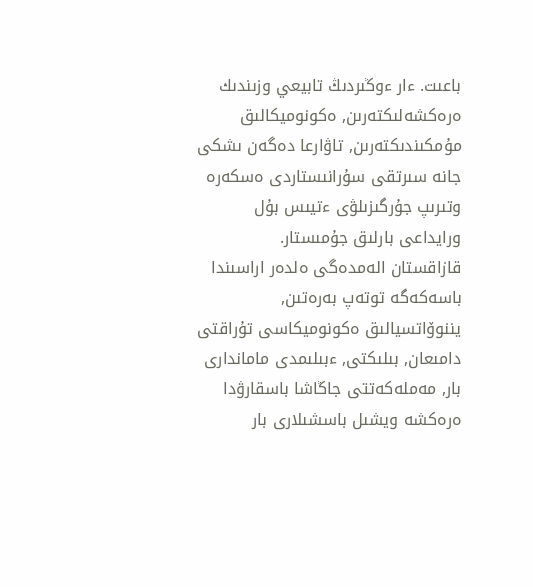باعىت. ءار ءوڭىردىڭ تابيعي وزىندىك ەرەكشەلىكتەرىن, ەكونوميكالىق مۇمكىندىكتەرىن, تاۋارعا دەگەن ىشكى جانە سىرتقى سۇرانىستاردى ەسكەرە وتىرىپ جۇرگىزىلۋى ءتيىس بۇل ورايداعى بارلىق جۇمىستار.
قازاقستان الەمدەگى ەلدەر اراسىندا باسەكەگە توتەپ بەرەتىن, يننوۆاتسيالىق ەكونوميكاسى تۇراقتى دامىعان, بىلىكتى, ءبىلىمدى ماماندارى بار, مەملەكەتتى جاڭاشا باسقارۋدا ەرەكشە ويشىل باسشىلارى بار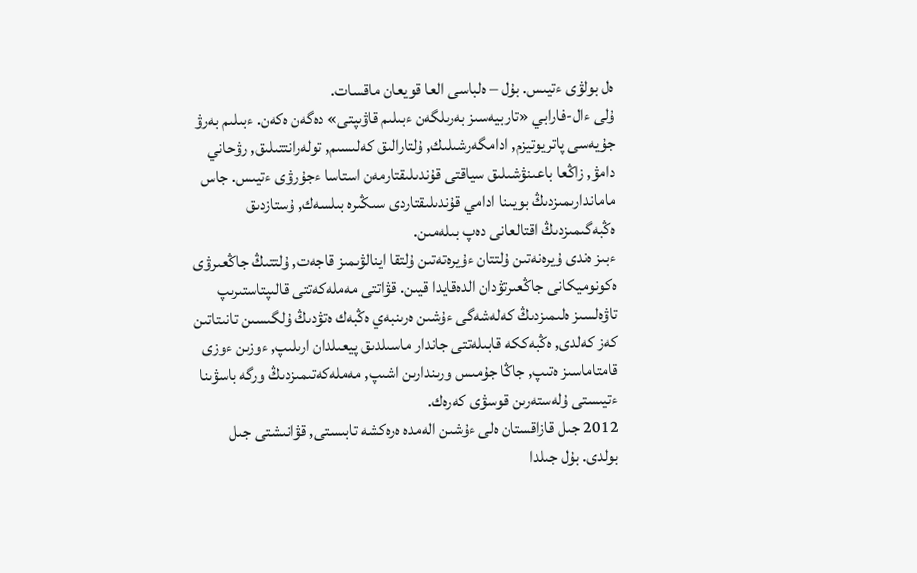ەل بولۋى ءتيىس. بۇل – ەلباسى العا قويعان ماقسات.
ۇلى ءال-فارابي «تاربيەسىز بەرىلگەن ءبىلىم قاۋىپتى» دەگەن ەكەن. ءبىلىم بەرۋ جۇيەسى پاتريوتيزم, ادامگەرشىلىك, ۇلتارالىق كەلىسىم, تولەرانتتىلىق, رۋحاني دامۋ, زاڭعا باعىنۋشىلىق سياقتى قۇندىلىقتارمەن استاسا ءجۇرۋى ءتيىس. جاس ماماندارىمىزدىڭ بويىنا ادامي قۇندىلىقتاردى سىڭىرە بىلسەك, ۇستازدىق ەڭبەگىمىزدىڭ اقتالعانى دەپ بىلەمىن.
ءبىز ەندى ۇيرەنەتىن ۇلتتان ءۇيرەتەتىن ۇلتقا اينالۋىمىز قاجەت, ۇلتتىڭ جاڭعىرۋى ەكونوميكانى جاڭعىرتۋدان الدەقايدا قيىن. قۋاتتى مەملەكەتتى قالىپتاستىرىپ تاۋەلسىز ەلىمىزدىڭ كەلەشەگى ءۇشىن ەرىنبەي ەڭبەك ەتۋدىڭ ۇلگىسىن تانىتاتىن كەز كەلدى, ەڭبەككە قابىلەتتى جاندار ماسىلدىق پيعىلدان ارىلىپ, ءوزىن ءوزى قامتاماسىز ەتىپ, جاڭا جۇمىس ورىندارىن اشىپ, مەملەكەتىمىزدىڭ ورگە باسۋىنا ءتيىستى ۇلەستەرىن قوسۋى كەرەك.
2012 جىل قازاقستان ەلى ءۇشىن الەمدە ەرەكشە تابىستى, قۋانىشتى جىل بولدى. بۇل جىلدا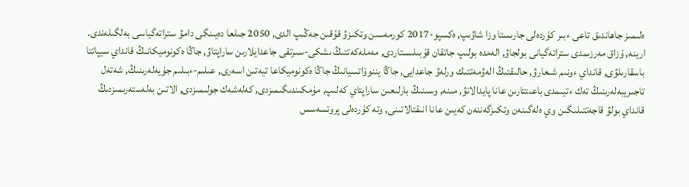ەلىمىز جاھاندىق تاعى ءبىر كۇردەلى جارىستا وزا شاۋىپ, ەكسپو-2017 كورمەسىن وتكىزۋ قۇقىن جەڭىپ الدى, 2050 جىلعا دەيىنگى دامۋ ستراتەگياسى بەلگىلەندى.
ارينە, ۇزاق مەرزىمدى ستراتەگيانى بولجاۋ, الەمدە بولىپ جاتقان قۇبىلىستاردى, مەملەكەتتىڭ ىشكى-سىرتقى جاعدايلارىن ساراپتاۋ, جاڭا ەكونوميكانىڭ قانداي سيپاتتا باسقارىلۋى, قانداي ءونىم شىعارۋ, حالىقتىڭ الەۋمەتتىك ورلەۋ جاعدايى, جاڭا يننوۆاتسيانىڭ جاڭا ەكونوميكاعا تيەتىن اسەرى, عىلىم-ءبىلىم جۇيەلەرىنىڭ, شەتەل تاجىريبەلەرىنىڭ تەك ءتيىمدى باعىتتارىن عانا پايدالانۋ, مىنە, وسىنىڭ بارلىعىن ساراپتاي كەلىپ, مۇمكىندىگىمىزدى, كەلەشەك جولىمىزدى, الاتىن بەلەستەرىمىزدىڭ قانداي بولۋ قاجەتتىلىگىن وي ەلەگىنەن وتكىزگەننەن كەيىن عانا انىقتالاتىنى, وتە كۇردەلى پروتسەسس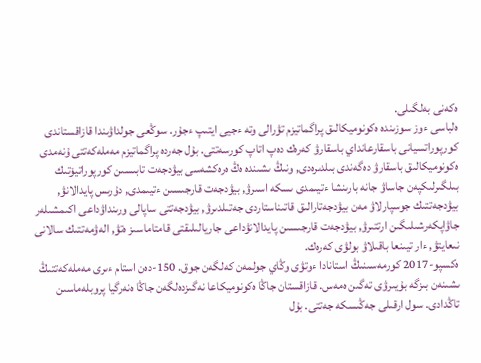ەكەنى بەلگىلى.
ەلباسى ءوز سوزىندە ەكونوميكالىق پراگماتيزم تۋرالى وتە ءجيى ايتىپ ءجۇر. سوڭعى جولداۋىندا قازاقستاندى كورپوراتسيانى باسقارعانداي باسقارۋ كەرەك دەپ اتاپ كورسەتتى. بۇل جەردە پراگماتيزم مەملەكەتتى ۇنەمدى ەكونوميكالىق باسقارۋ دەگەندى بىلدىرەدى, ونىڭ ىشىندە ەڭ ەرەكشەسى بيۋدجەت تابىسىن كورپوراتيۆتىك بىلگىرلىكپەن جاساۋ جانە بارىنشا ءتيىمدى ىسكە اسىرۋ, بيۋدجەت قارجىسىن ءتيىمدى, دۇرىس پايدالانۋ, بيۋدجەتتىك جوسپارلاۋ مەن بيۋدجەتارالىق قاتىناستاردى جەتىلدىرۋ, بيۋدجەتتى ساپالى ورىنداۋداعى اكىمشىلەر جاۋاپكەرشىلىگىن ارتتىرۋ, بيۋدجەت قارجىسىن پايدالانۋداعى جاريالىلىقتى قامتاماسىز ەتۋ, الەۋمەتتىك سالانى نىعايتۋ, ءار تيىنعا باقىلاۋ بولۋى كەرەك.
ەكسپو-2017 كورمەسىنىڭ استانادا ءوتۋى وڭاي جولمەن كەلگەن جوق. 150-دەن استام ءىرى مەملەكەتتىڭ ىشىنەن بىزگە بۇيىرۋى تەگىن ەمەس. قازاقستان جاڭا ەكونوميكاعا نەگىزدەلگەن جاڭا ەنەرگيا پروبلەماسىن تاڭدادى. سول ارقىلى جەڭىسكە جەتتى. بۇل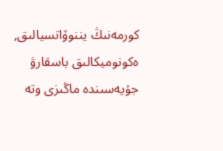كورمەنىڭ يننوۆاتسيالىق, ەكونوميكالىق باسقارۋ جۇيەسىندە ماڭىزى وتە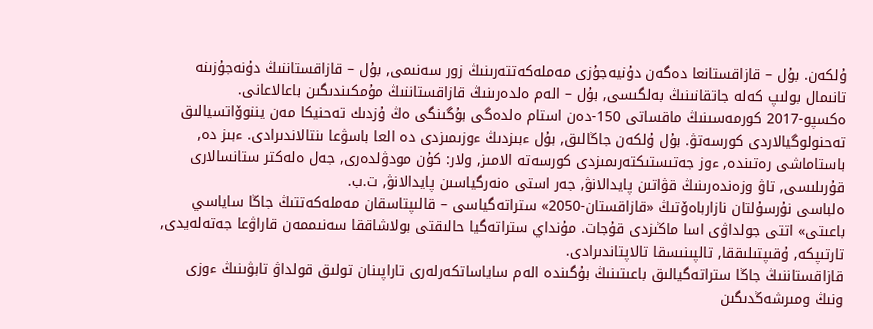ۇلكەن. بۇل – قازاقستانعا دەگەن دۇنيەجۇزى مەملەكەتتەرىنىڭ زور سەنىمى, بۇل – قازاقستاننىڭ دۇنەجۇزىنە تانىمال بولىپ كەلە جاتقانىنىڭ بەلگىسى, بۇل – الەم ەلدەرىنىڭ قازاقستاننىڭ مۇمكىندىگىن باعالاعانى.
ەكسپو-2017 كورمەسىنىڭ ماقساتى 150-دەن استام ەلدەگى بۇگىنگى ەڭ ۇزدىك تەحنيكا مەن يننوۆاتسيالىق تەحنولوگيالاردى كورسەتۋ. بۇل ۇلكەن جاڭالىق, بۇل ءبىزدىڭ ءوزىمىزدى دە العا باسۋعا ىنتالاندىرادى. ءبىز دە, باستاماشى رەتىندە, ءوز جەتىستىكتەرىمىزدى كورسەتە الامىز, ولار: كۇن مودۋلدەرى, جەل ەلەكتر ستانسالارى قۇرىلىسى, تاۋ وزەندەرىنىڭ قۋاتىن پايدالانۋ, جەر استى ەنەرگياسىن پايدالانۋ, ت.ب.
ەلباسى نۇرسۇلتان نازارباەۆتىڭ «قازاقستان-2050» ستراتەگياسى – قالىپتاسقان مەملەكەتتىڭ جاڭا ساياسي باعىتى» اتتى جولداۋى اسا ماڭىزدى قۇجات. مۇنداي ستراتەگيا حالىقتى بولاشاققا سەنىممەن قاراۋعا جەتەلەيدى, تارتىپكە, ۇقىپتىلىققا, تالپىنىسقا تالاپتاندىرادى.
قازاقستاننىڭ جاڭا ستراتەگيالىق باعىتىنىڭ بۇگىندە الەم ساياساتكەرلەرى تاراپىنان تولىق قولداۋ تابۋىنىڭ ءوزى ونىڭ ومىرشەڭدىگىن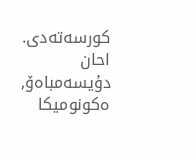كورسەتەدى.
احان دۇيسەمباەۆ,
ەكونوميكا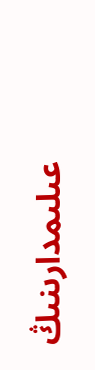عىلىمدارىنىڭ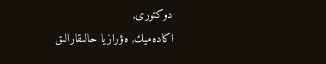دوكتورى,
اكادەميك, ەۋرازيا حالىقارالىق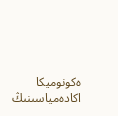ەكونوميكا
اكادەمياسىنىڭ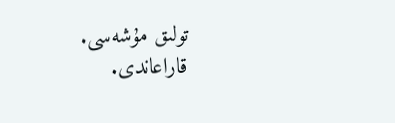تولىق مۇشەسى.
قاراعاندى.